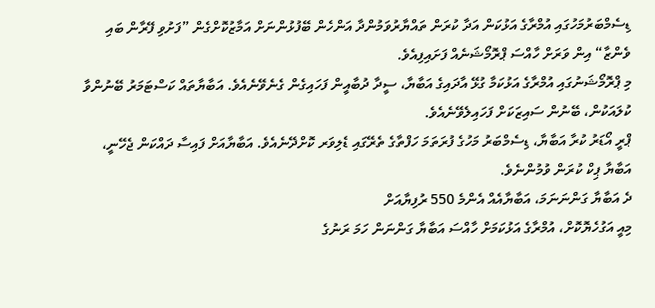ޑިސެމްބަރުމަހުގައި އުމްރާގެ އަޅުކަން އަދާ ކުރަން ތައްޔާރުވަމުންދާ އަންހެން ބޭފުޅުންނަށް އަމާޒުކޮށްގެން ”ފަށުވި ފޭރާން ބައި ވެންޒާ“ އިން ވަރަށް ހާއްސަ ޕްރޮމޯޝަނެއް ފަށައިފިއެވެ.
މި ޕްރޮމޯޝަނުގައި އުމްރާގެ އަޅުކަމާ ގުޅޭ އާދައިގެ އަބާޔާ، ސީދާ ދުބާއީން ފަހައިގެން ގެނެވޭނެއެވެ. އަބާޔާތައް ކަސްޓަމަރު ބޭނުންވާ ކުލައަކުން، ބޭނުން ސައިޒަކަށް ފަހައިލެވޭނެއެވެ.
ޕްރީ އޯޑަރު ކުރާ އަބާޔާ، ޑިސެމްބަރު މަހުގެ ފުރަތަމަ ހަފްތާގެ ތެރޭގައި ޑެލިވަރ ކޮށްދޭނެއެވެ. އަބާޔާއަށް ފައިސާ ދައްކަން ޖެހޭނީ، އަބާޔާ ޕިކް ކުރަން ވުމުންނެވެ.
ދެ އަބާޔާ ގަންނަނަމަ، އަބާޔާއެއް އެންމެ 550 ރުފިޔާއަށް
މިއީ އަގުހެޔޮކޮށް، އުމްރާގެ އަޅުކަމަށް ހާއްސަ އަބާޔާ ގަންނަން ހަމަ ރަނުގެ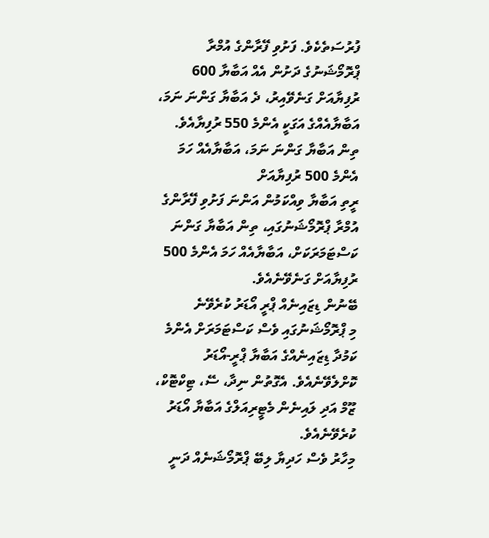ފުރުސަތެކެވެ. ފަށުވި ފޭރާންގެ އުމްރާ ޕްރޮމޯޝަނުގެ ދަށުން އެއް އަބާޔާ 600 ރުފިޔާއަށް ގަނެވޭއިރު، ދެ އަބާޔާ ގަންނަ ނަމަ، އަބާޔާއެއްގެ އަގަކީ އެންމެ 550 ރުފިޔާއެވެ.
ތިން އަބާޔާ ގަންނަ ނަމަ، އަބާޔާއެއް ހަމަ އެންމެ 500 ރުފިޔާއަށް
ރީތި އަބާޔާ ވިއްކަމުން އަންނަ ފަށުވި ފޭރާންގެ އުމްރާ ޕްރޮމޯޝަނުގައި، ތިން އަބާޔާ ގަންނަ ކަސްޓަމަރަކަށް، އަބާޔާއެއް ހަމަ އެންމެ 500 ރުފިޔާއަށް ގަނެވޭނެއެވެ.
ބޭނުން ޑިޒައިނެއް ޕްރީ އޯޑަރު ކުރެވޭނެ
މި ޕްރޮމޯޝަނުގައި ވެސް ކަސްޓަމަރަށް އެންމެ ކަމުދާ ޑިޒައިނެއްގެ އަބާޔާ ޕްރީ-އޯޑަރު ކޮށްލެވޭނެއެވެ. އެގޮތުން ނިދާ، ސޭ، ޓިކްޓޮކް، ޒޫމް އަދި ލައިނެން މެޓީރިއަލްގެ އަބާޔާ އޯޑަރު ކުރެވޭނެއެވެ.
މިހާރު ވެސް ހަދިޔާ ލިބޭ ޕްރޮމޯޝަނެއް ދަނީ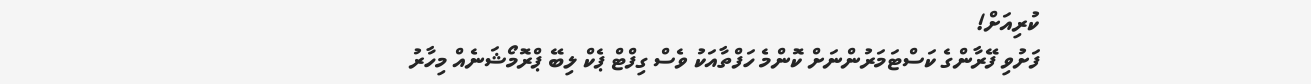ކުރިއަށް!
ފަށުވި ފޭރާންގެ ކަސްޓަމަރުންނަށް ކޮންމެ ހަފްތާއަކު ވެސް ގިފްޓް ޕެކް ލިބޭ ޕްރޮމޯޝަނެއް މިހާރު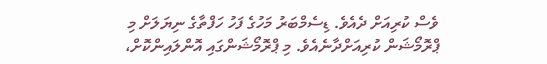ވެސް ކުރިއަށް ދެއެވެ. ޑިސެމްބަރު މަހުގެ ފަހު ހަފްތާގެ ނިޔަލަށް މި ޕްރޮމޯޝަން ކުރިއަށްދާނެއެވެ. މި ޕްރޮމޯޝަންގައި އޮންލައިންކޮށް،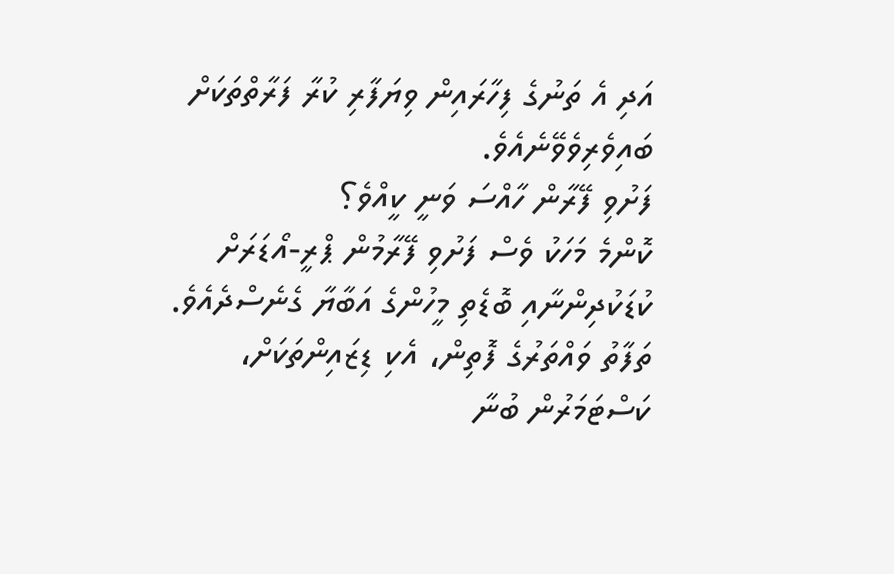އަދި އެ ތަނުގެ ފިހާރައިން ވިޔަފާރި ކުރާ ފަރާތްތަކަށް ބައިވެރިވެވޭނެއެވެ.
ފަށުވި ފޭރާން ހާއްސަ ވަނީ ކީއްވެ؟
ކޮންމެ މަހަކު ވެސް ފަށުވި ފޭރާމުން ޕްރީ-އޯޑަރަށް ކުޑަކުދިންނާއި ބޮޑެތި މީހުންގެ އަބާޔާ ގެނެސްދެއެވެ. ތަފާތު ވައްތަރުގެ ފޮތިން، އެކި ޑިޒައިންތަކަށް، ކަސްޓަމަރުން ބުނާ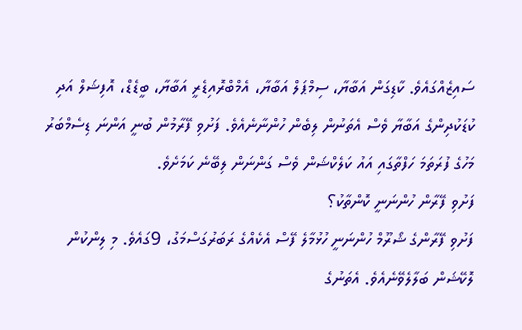ސައިޒެއްގައެވެ. ކާޑިގަން އަބާޔާ، ސިމްޕަލް އަބާޔާ، އެމްބްރޮއިޑެރީ އަބާޔާ، ބީޑެޑް، އޮފިޝަލް އަދި ކުޑަކުދިންގެ އަބާޔާ ވެސް އެތަނުން ލިބެން ހުންނާނެއެވެ. ފަށުވި ފޭރާމުން ބުނީ އަންނަ ޑިސެމްބަރު މަހުގެ ފުރަތަމަ ހަފްތާގައި އައު ކަލެކްޝަން ވެސް ގަންނަން ލިބޭނެ ކަމަށެވެ.
ފަށުވި ފޭރާން ހުންނަނީ ކޮންތާކު؟
ފަށުވި ފޭރާންގެ ޝޯރޫމް ހުންނަނީ ހުޅުމާލެ ފޭސް އެކެއްގެ ރަބަރުގަސްމަގު، 9ގައެވެ. މި ލިންކުން ލޮކޭޝަން ބަލާލެވޭނެއެވެ. އެތަނުގެ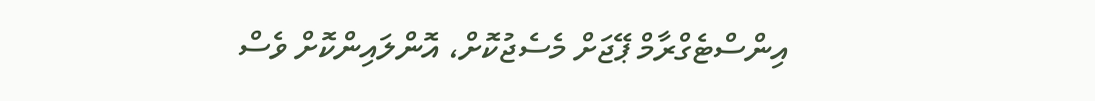އިންސްޓެގްރާމް ޕޭޖަށް މެސެޖުކޮށް، އޮންލައިންކޮށް ވެސް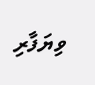ވިޔަފާރި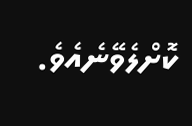ކޮށްލެވޭނެއެވެ.